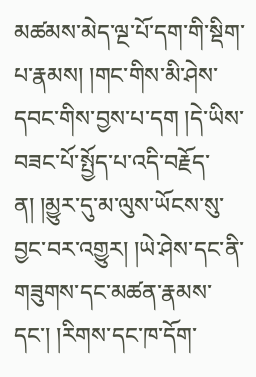མཚམས་མེད་ལྔ་པོ་དག་གི་སྡིག་པ་རྣམས། །གང་གིས་མི་ཤེས་དབང་གིས་བྱས་པ་དག །དེ་ཡིས་བཟང་པོ་སྤྱོད་པ་འདི་བརྗོད་ན། །མྱུར་དུ་མ་ལུས་ཡོངས་སུ་བྱང་བར་འགྱུར། །ཡེ་ཤེས་དང་ནི་གཟུགས་དང་མཚན་རྣམས་དང་། །རིགས་དང་ཁ་དོག་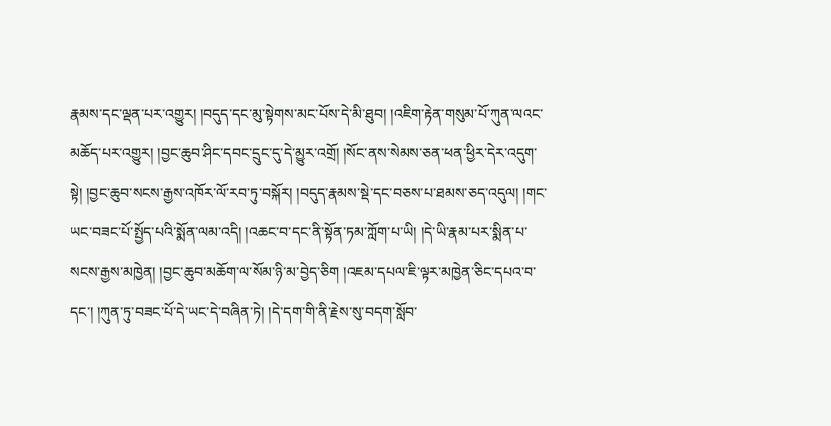རྣམས་དང་ལྡན་པར་འགྱུར། །བདུད་དང་མུ་སྟེགས་མང་པོས་དེ་མི་ཐུབ། །འཇིག་རྟེན་གསུམ་པོ་ཀུན་ལའང་མཆོད་པར་འགྱུར། །བྱང་ཆུབ་ཤིང་དབང་དྲུང་དུ་དེ་མྱུར་འགྲོ། །སོང་ནས་སེམས་ཅན་ཕན་ཕྱིར་དེར་འདུག་སྟེ། །བྱང་ཆུབ་སངས་རྒྱས་འཁོར་ལོ་རབ་ཏུ་བསྐོར། །བདུད་རྣམས་སྡེ་དང་བཅས་པ་ཐམས་ཅད་འདུལ། །གང་ཡང་བཟང་པོ་སྤྱོད་པའི་སྨོན་ལམ་འདི། །འཆང་བ་དང་ནི་སྟོན་ཏམ་ཀློག་པ་ཡི། །དེ་ཡི་རྣམ་པར་སྨིན་པ་སངས་རྒྱས་མཁྱེན། །བྱང་ཆུབ་མཆོག་ལ་སོམ་ཉི་མ་བྱེད་ཅིག །འཇམ་དཔལ་ཇི་ལྟར་མཁྱེན་ཅིང་དཔའ་བ་དང་། །ཀུན་ཏུ་བཟང་པོ་དེ་ཡང་དེ་བཞིན་ཏེ། །དེ་དག་གི་ནི་རྗེས་སུ་བདག་སློབ་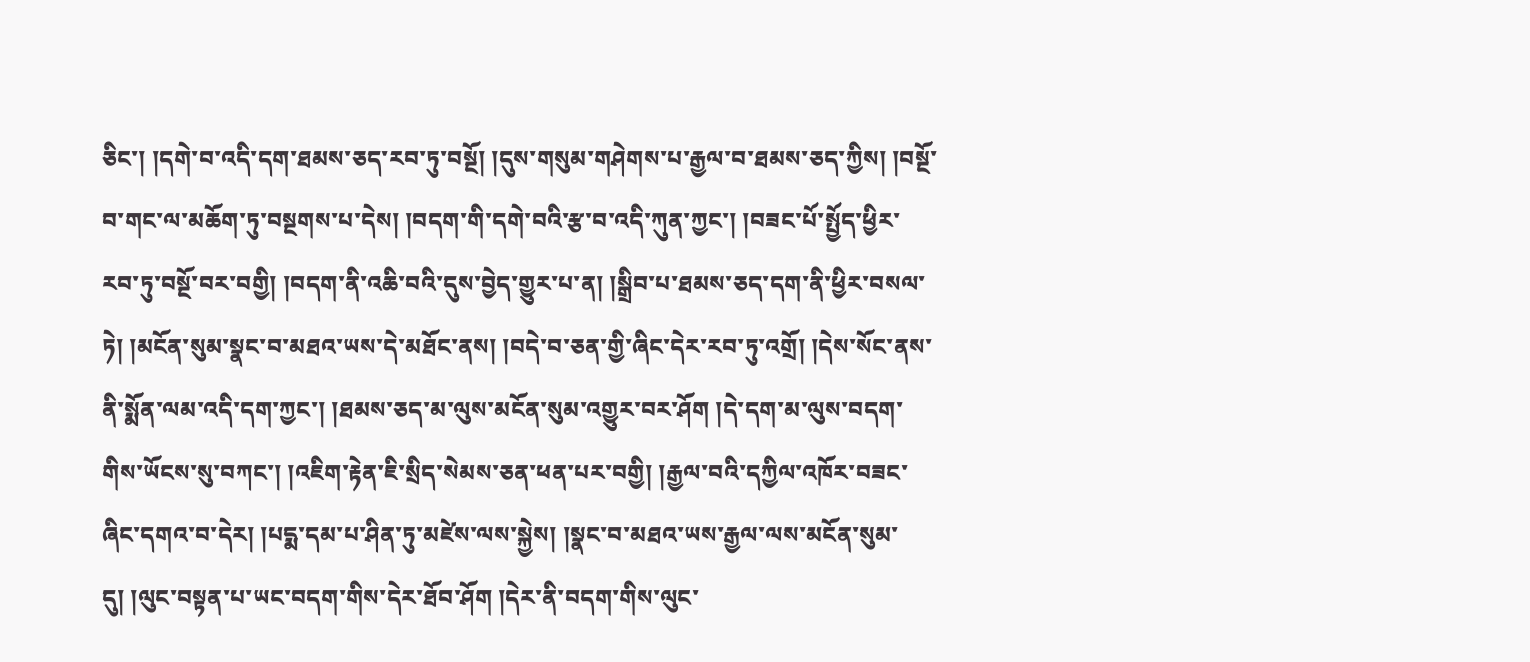ཅིང་། །དགེ་བ་འདི་དག་ཐམས་ཅད་རབ་ཏུ་བསྔོ། །དུས་གསུམ་གཤེགས་པ་རྒྱལ་བ་ཐམས་ཅད་ཀྱིས། །བསྔོ་བ་གང་ལ་མཆོག་ཏུ་བསྔགས་པ་དེས། །བདག་གི་དགེ་བའི་རྩ་བ་འདི་ཀུན་ཀྱང་། །བཟང་པོ་སྤྱོད་ཕྱིར་རབ་ཏུ་བསྔོ་བར་བགྱི། །བདག་ནི་འཆི་བའི་དུས་བྱེད་གྱུར་པ་ན། །སྒྲིབ་པ་ཐམས་ཅད་དག་ནི་ཕྱིར་བསལ་ཏེ། །མངོན་སུམ་སྣང་བ་མཐའ་ཡས་དེ་མཐོང་ནས། །བདེ་བ་ཅན་གྱི་ཞིང་དེར་རབ་ཏུ་འགྲོ། །དེས་སོང་ནས་ནི་སྨོན་ལམ་འདི་དག་ཀྱང་། །ཐམས་ཅད་མ་ལུས་མངོན་སུམ་འགྱུར་བར་ཤོག །དེ་དག་མ་ལུས་བདག་གིས་ཡོངས་སུ་བཀང་། །འཇིག་རྟེན་ཇི་སྲིད་སེམས་ཅན་ཕན་པར་བགྱི། །རྒྱལ་བའི་དཀྱིལ་འཁོར་བཟང་ཞིང་དགའ་བ་དེར། །པདྨ་དམ་པ་ཤིན་ཏུ་མཛེས་ལས་སྐྱེས། །སྣང་བ་མཐའ་ཡས་རྒྱལ་ལས་མངོན་སུམ་དུ། །ལུང་བསྟན་པ་ཡང་བདག་གིས་དེར་ཐོབ་ཤོག །དེར་ནི་བདག་གིས་ལུང་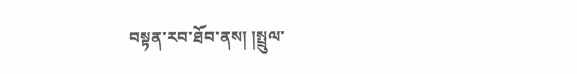བསྟན་རབ་ཐོབ་ནས། །སྤྲུལ་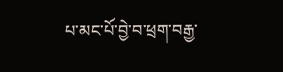པ་མང་པོ་བྱེ་བ་ཕྲག་བརྒྱ་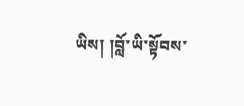ཡིས། །བློ་ཡི་སྟོབས་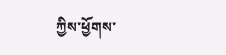ཀྱིས་ཕྱོགས་